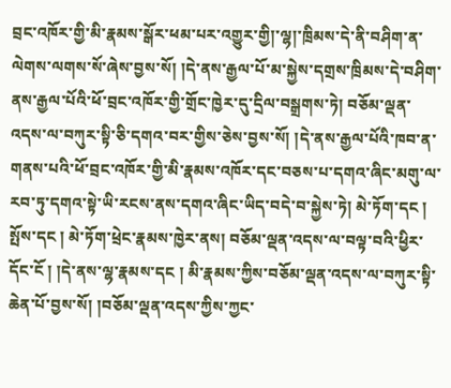བྲང་འཁོར་གྱི་མི་རྣམས་སྒོར་ཕམ་པར་འགྱུར་གྱི།་ལྷ།་ཁྲིམས་དེ་ནི་བཤིག་ན་ལེགས་ལགས་སོ་ཞེས་བྱས་སོ། །དེ་ནས་རྒྱལ་པོ་མ་སྐྱེས་དགྲས་ཁྲིམས་དེ་བཤིག་ནས་རྒྱལ་པོའི་ཕོ་བྲང་འཁོར་གྱི་གྲོང་ཁྱེར་དུ་དྲིལ་བསྒྲགས་ཏེ། བཅོམ་ལྡན་འདས་ལ་བཀུར་སྟི་ཅི་དགའ་བར་གྱིས་ཅེས་བྱས་སོ། །དེ་ནས་རྒྱལ་པོའི་ཁབ་ན་གནས་པའི་ཕོ་བྲང་འཁོར་གྱི་མི་རྣམས་འཁོར་དང་བཅས་པ་དགའ་ཞིང་མགུ་ལ་རབ་ཏུ་དགའ་སྟེ་ཡི་རངས་ནས་དགའ་ཞིང་ཡིད་བདེ་བ་སྐྱེས་ཏེ། མེ་ཏོག་དང ། སྤོས་དང ། མེ་ཏོག་ཕྲེང་རྣམས་ཁྱེར་ནས། བཅོམ་ལྡན་འདས་ལ་བལྟ་བའི་ཕྱིར་དོང་ངོ ། །དེ་ནས་ལྷ་རྣམས་དང ། མི་རྣམས་ཀྱིས་བཅོམ་ལྡན་འདས་ལ་བཀུར་སྟི་ཆེན་པོ་བྱས་སོ། །བཅོམ་ལྡན་འདས་ཀྱིས་ཀྱང་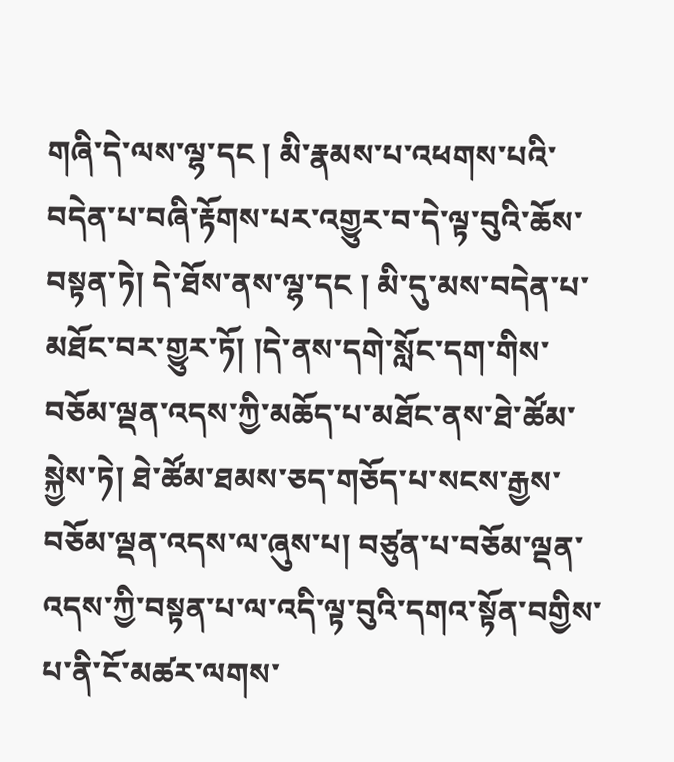གཞི་དེ་ལས་ལྷ་དང ། མི་རྣམས་པ་འཕགས་པའི་བདེན་པ་བཞི་རྟོགས་པར་འགྱུར་བ་དེ་ལྟ་བུའི་ཆོས་བསྟན་ཏེ། དེ་ཐོས་ནས་ལྷ་དང ། མི་དུ་མས་བདེན་པ་མཐོང་བར་གྱུར་ཏོ། །དེ་ནས་དགེ་སློང་དག་གིས་བཅོམ་ལྡན་འདས་ཀྱི་མཆོད་པ་མཐོང་ནས་ཐེ་ཚོམ་སྐྱེས་ཏེ། ཐེ་ཚོམ་ཐམས་ཅད་གཅོད་པ་སངས་རྒྱས་བཅོམ་ལྡན་འདས་ལ་ཞུས་པ། བཙུན་པ་བཅོམ་ལྡན་འདས་ཀྱི་བསྟན་པ་ལ་འདི་ལྟ་བུའི་དགའ་སྟོན་བགྱིས་པ་ནི་ངོ་མཚར་ལགས་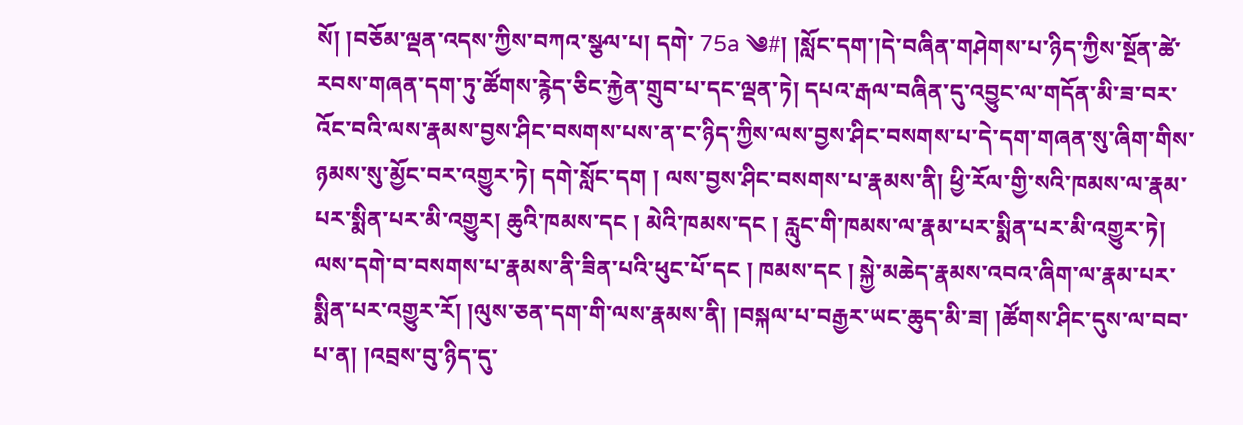སོ། །བཅོམ་ལྡན་འདས་ཀྱིས་བཀའ་སྩལ་པ། དགེ་ 75a ༄#། །སློང་དག་།དེ་བཞིན་གཤེགས་པ་ཉིད་ཀྱིས་སྔོན་ཚེ་རབས་གཞན་དག་ཏུ་ཚོགས་རྙེད་ཅིང་རྐྱེན་གྲུབ་པ་དང་ལྡན་ཏེ། དཔའ་རྒལ་བཞིན་དུ་འབྱུང་ལ་གདོན་མི་ཟ་བར་འོང་བའི་ལས་རྣམས་བྱས་ཤིང་བསགས་པས་ན་ང་ཉིད་ཀྱིས་ལས་བྱས་ཤིང་བསགས་པ་དེ་དག་གཞན་སུ་ཞིག་གིས་ཉམས་སུ་མྱོང་བར་འགྱུར་ཏེ། དགེ་སློང་དག ། ལས་བྱས་ཤིང་བསགས་པ་རྣམས་ནི། ཕྱི་རོལ་གྱི་སའི་ཁམས་ལ་རྣམ་པར་སྨིན་པར་མི་འགྱུར། ཆུའི་ཁམས་དང ། མེའི་ཁམས་དང ། རླུང་གི་ཁམས་ལ་རྣམ་པར་སྨིན་པར་མི་འགྱུར་ཏེ། ལས་དགེ་བ་བསགས་པ་རྣམས་ནི་ཟིན་པའི་ཕུང་པོ་དང ། ཁམས་དང ། སྐྱེ་མཆེད་རྣམས་འབའ་ཞིག་ལ་རྣམ་པར་སྨིན་པར་འགྱུར་རོ། །ལུས་ཅན་དག་གི་ལས་རྣམས་ནི། །བསྐལ་པ་བརྒྱར་ཡང་ཆུད་མི་ཟ། །ཚོགས་ཤིང་དུས་ལ་བབ་པ་ན། །འབྲས་བུ་ཉིད་དུ་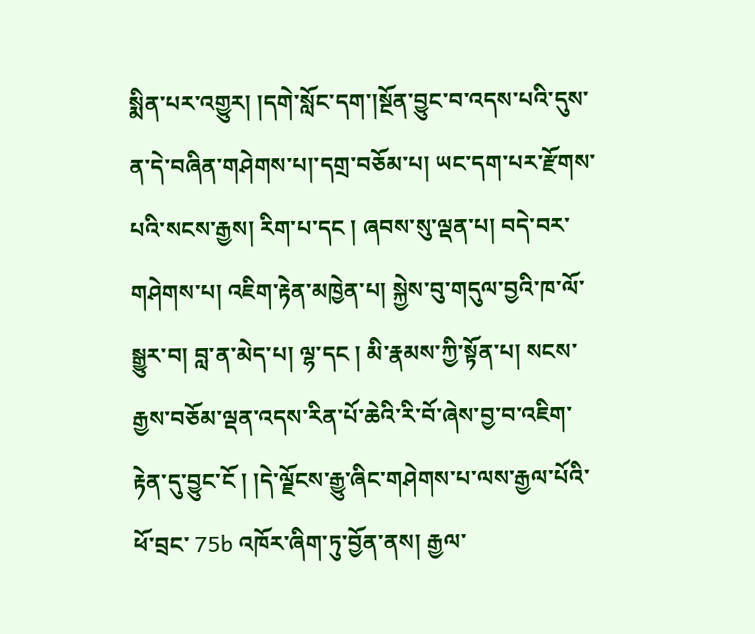སྨིན་པར་འགྱུར། །དགེ་སློང་དག་།སྔོན་བྱུང་བ་འདས་པའི་དུས་ན་དེ་བཞིན་གཤེགས་པ།་དགྲ་བཅོམ་པ། ཡང་དག་པར་རྫོགས་པའི་སངས་རྒྱས། རིག་པ་དང ། ཞབས་སུ་ལྡན་པ། བདེ་བར་གཤེགས་པ། འཇིག་རྟེན་མཁྱེན་པ། སྐྱེས་བུ་གདུལ་བྱའི་ཁ་ལོ་སྒྱུར་བ། བླ་ན་མེད་པ། ལྷ་དང ། མི་རྣམས་ཀྱི་སྟོན་པ། སངས་རྒྱས་བཅོམ་ལྡན་འདས་རིན་པོ་ཆེའི་རི་བོ་ཞེས་བྱ་བ་འཇིག་རྟེན་དུ་བྱུང་ངོ ། །དེ་ལྗོངས་རྒྱུ་ཞིང་གཤེགས་པ་ལས་རྒྱལ་པོའི་ཕོ་བྲང་ 75b འཁོར་ཞིག་ཏུ་བྱོན་ནས། རྒྱལ་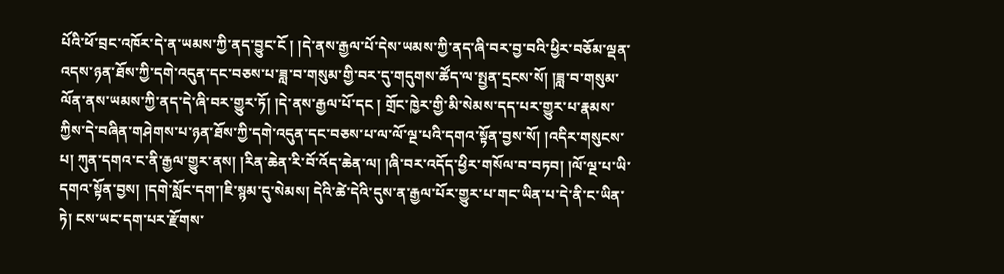པོའི་ཕོ་བྲང་འཁོར་དེ་ན་ཡམས་ཀྱི་ནད་བྱུང་ངོ ། །དེ་ནས་རྒྱལ་པོ་དེས་ཡམས་ཀྱི་ནད་ཞི་བར་བྱ་བའི་ཕྱིར་བཅོམ་ལྡན་འདས་ཉན་ཐོས་ཀྱི་དགེ་འདུན་དང་བཅས་པ་ཟླ་བ་གསུམ་གྱི་བར་དུ་གདུགས་ཚོད་ལ་སྤྱན་དྲངས་སོ། །ཟླ་བ་གསུམ་ལོན་ནས་ཡམས་ཀྱི་ནད་དེ་ཞི་བར་གྱུར་ཏོ། །དེ་ནས་རྒྱལ་པོ་དང ། གྲོང་ཁྱེར་གྱི་མི་སེམས་དད་པར་གྱུར་པ་རྣམས་ཀྱིས་དེ་བཞིན་གཤེགས་པ་ཉན་ཐོས་ཀྱི་དགེ་འདུན་དང་བཅས་པ་ལ་ལོ་ལྔ་པའི་དགའ་སྟོན་བྱས་སོ། །འདིར་གསུངས་པ། ཀུན་དགའ་ང་ནི་རྒྱལ་གྱུར་ནས། །རིན་ཆེན་རི་བོ་འོད་ཆེན་ལ། །ཞི་བར་འདོད་ཕྱིར་གསོལ་བ་བཏབ། །ལོ་ལྔ་པ་ཡི་དགའ་སྟོན་བྱས། །དགེ་སློང་དག་།ཇི་སྙམ་དུ་སེམས། དེའི་ཚེ་དེའི་དུས་ན་རྒྱལ་པོར་གྱུར་པ་གང་ཡིན་པ་དེ་ནི་ང་ཡིན་ཏེ། ངས་ཡང་དག་པར་རྫོགས་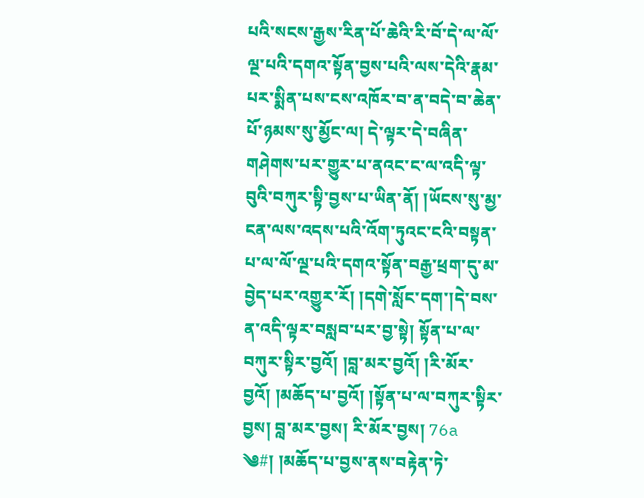པའི་སངས་རྒྱས་རིན་པོ་ཆེའི་རི་བོ་དེ་ལ་ལོ་ལྔ་པའི་དགའ་སྟོན་བྱས་པའི་ལས་དེའི་རྣམ་པར་སྨིན་པས་ངས་འཁོར་བ་ན་བདེ་བ་ཆེན་པོ་ཉམས་སུ་མྱོང་ལ། དེ་ལྟར་དེ་བཞིན་གཤེགས་པར་གྱུར་པ་ནའང་ང་ལ་འདི་ལྟ་བུའི་བཀུར་སྟི་བྱས་པ་ཡིན་ནོ། །ཡོངས་སུ་མྱ་ངན་ལས་འདས་པའི་འོག་ཏུའང་ངའི་བསྟན་པ་ལ་ལོ་ལྔ་པའི་དགའ་སྟོན་བརྒྱ་ཕྲག་དུ་མ་བྱེད་པར་འགྱུར་རོ། །དགེ་སློང་དག་།དེ་བས་ན་འདི་ལྟར་བསླབ་པར་བྱ་སྟེ། སྟོན་པ་ལ་བཀུར་སྟིར་བྱའོ། །བླ་མར་བྱའོ། །རི་མོར་བྱའོ། །མཆོད་པ་བྱའོ། །སྟོན་པ་ལ་བཀུར་སྟིར་བྱས། བླ་མར་བྱས། རི་མོར་བྱས། 76a ༄#། །མཆོད་པ་བྱས་ནས་བརྟེན་ཏེ་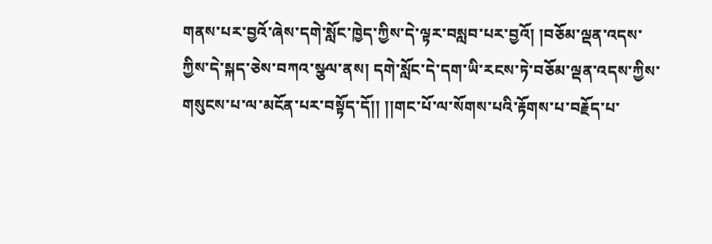གནས་པར་བྱའོ་ཞེས་དགེ་སློང་ཁྱེད་ཀྱིས་དེ་ལྟར་བསླབ་པར་བྱའོ། །བཅོམ་ལྡན་འདས་ཀྱིས་དེ་སྐད་ཅེས་བཀའ་སྩལ་ནས། དགེ་སློང་དེ་དག་ཡི་རངས་ཏེ་བཅོམ་ལྡན་འདས་ཀྱིས་གསུངས་པ་ལ་མངོན་པར་བསྟོད་དོ།། །།གང་པོ་ལ་སོགས་པའི་རྟོགས་པ་བརྗོད་པ་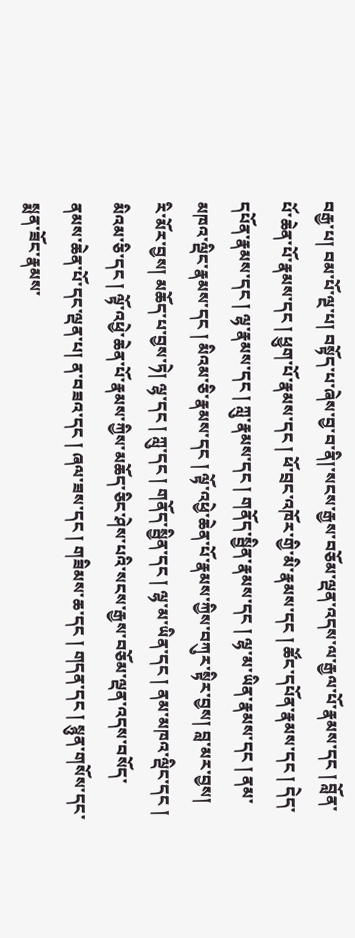བརྒྱ་པ། བམ་པོ་ལྔ་པ། བསྟོད་པ་ཞེས་བྱ་བ་ནི།་སངས་རྒྱས་བཅོམ་ལྡན་འདས་ལ་རྒྱལ་པོ་རྣམས་དང ། བློན་པོ་ཆེན་པོ་རྣམས་དང ། ཕྱུག་པོ་རྣམས་དང ། ཕོ་བྲང་འཁོར་གྱི་མི་རྣམས་དང ། ཚོང་དཔོན་རྣམས་དང ། དེད་དཔོན་རྣམས་དང ། ལྷ་རྣམས་དང ། ཀླུ་རྣམས་དང ། གནོད་སྦྱིན་རྣམས་དང ། ལྷ་མ་ཡིན་རྣམས་དང ། ནམ་མཁའ་ལྡིང་རྣམས་དང ། མིའམ་ཅི་རྣམས་དང ། ལྟོ་འཕྱེ་ཆེན་པོ་རྣམས་ཀྱིས་བཀུར་སྟིར་བྱས། བླ་མར་བྱས། རི་མོར་བྱས། མཆོད་པ་བྱས་ཏེ། ལྷ་དང ། ཀླུ་དང ། གནོད་སྦྱིན་དང ། ལྷ་མ་ཡིན་དང ། ནམ་མཁའ་ལྡིང་དང ། མིའམ་ཅི་དང ། ལྟོ་འཕྱེ་ཆེན་པོ་རྣམས་ཀྱིས་མཆོད་ཅིང་ཤེས་པའི་སངས་རྒྱས་བཅོམ་ལྡན་འདས་བསོད་ནམས་ཆེན་པོ་དང་ལྡན་པ། ན་བཟའ་དང ། ཞལ་ཟས་དང ། གཟིམས་ཆ་དང ། གདན་དང ། སྙུན་གསོས་དང་སྨན་ཟོང་རྣམས་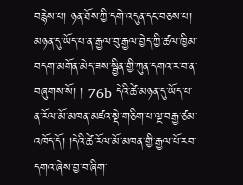བརྙེས་པ། ཉན་ཐོས་ཀྱི་དགེ་འདུན་དང་བཅས་པ། མཉན་དུ་ཡོད་པ་ན་རྒྱལ་བུ་རྒྱལ་བྱེད་ཀྱི་ཚལ་ཁྱིམ་བདག་མགོན་མེད་ཟས་སྦྱིན་གྱི་ཀུན་དགའ་ར་བ་ན་བཞུགས་སོ། ། 76b དེའི་ཚེ་མཉན་དུ་ཡོད་པ་ན་རོལ་མོ་མཁན་མཛའ་སྡེ་གཅིག་པ་ལྔ་བརྒྱ་ཙམ་འཁོད་དོ། །དེའི་ཚེ་རོལ་མོ་མཁན་གྱི་རྒྱལ་པོ་རབ་དགའ་ཞེས་བྱ་བ་ཞིག་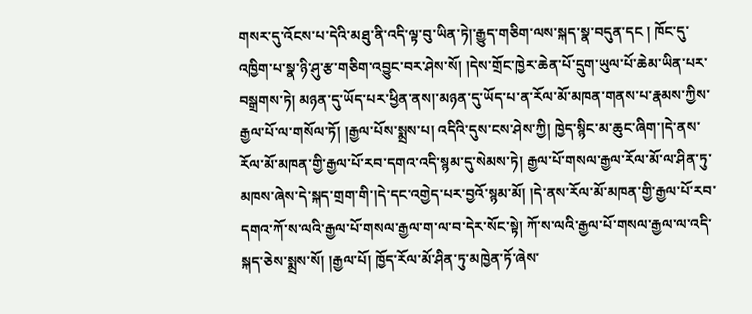གསར་དུ་འོངས་པ་དེའི་མཐུ་ནི་འདི་ལྟ་བུ་ཡིན་ཏེ།་རྒྱུད་གཅིག་ལས་སྐད་སྣ་བདུན་དང ། ཁོང་དུ་འཁྱིག་པ་སྣ་ཉི་ཤུ་རྩ་གཅིག་འབྱུང་བར་ཤེས་སོ། །དེས་གྲོང་ཁྱེར་ཆེན་པོ་དྲུག་ཡུལ་པོ་ཆེམ་ཡིན་པར་བསྒྲགས་ཏེ། མཉན་དུ་ཡོད་པར་ཕྱིན་ནས།་མཉན་དུ་ཡོད་པ་ན་རོལ་མོ་མཁན་གནས་པ་རྣམས་ཀྱིས་རྒྱལ་པོ་ལ་གསོལ་ཏོ། །རྒྱལ་པོས་སྨྲས་པ། འདིའི་དུས་ངས་ཤེས་ཀྱི། ཁྱེད་སྙིང་མ་ཆུང་ཞིག་།དེ་ནས་རོལ་མོ་མཁན་གྱི་རྒྱལ་པོ་རབ་དགའ་འདི་སྙམ་དུ་སེམས་ཏེ། རྒྱལ་པོ་གསལ་རྒྱལ་རོལ་མོ་ལ་ཤིན་ཏུ་མཁས་ཞེས་དེ་སྐད་གྲག་གི་།དེ་དང་འགྱེད་པར་བྱའོ་སྙམ་མོ། །དེ་ནས་རོལ་མོ་མཁན་གྱི་རྒྱལ་པོ་རབ་དགའ་ཀོ་ས་ལའི་རྒྱལ་པོ་གསལ་རྒྱལ་ག་ལ་བ་དེར་སོང་སྟེ། ཀོ་ས་ལའི་རྒྱལ་པོ་གསལ་རྒྱལ་ལ་འདི་སྐད་ཅེས་སྨྲས་སོ། །རྒྱལ་པོ། ཁྱོད་རོལ་མོ་ཤིན་ཏུ་མཁྱེན་ཏོ་ཞེས་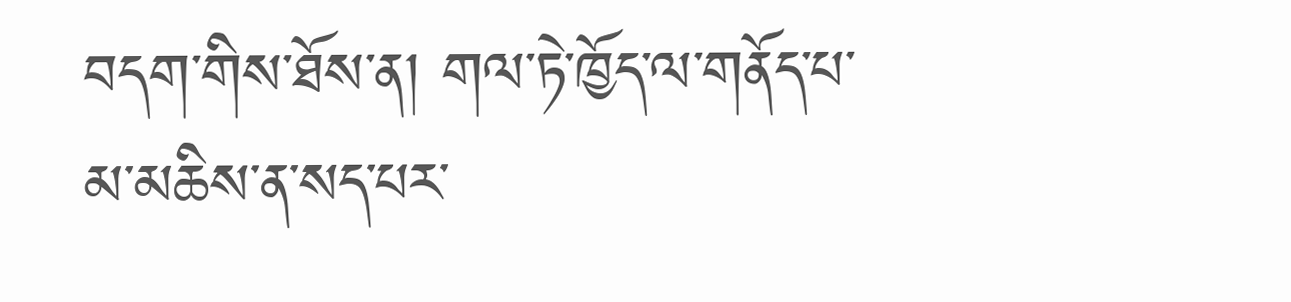བདག་གིས་ཐོས་ན། གལ་ཏེ་ཁྱོད་ལ་གནོད་པ་མ་མཆིས་ན་སད་པར་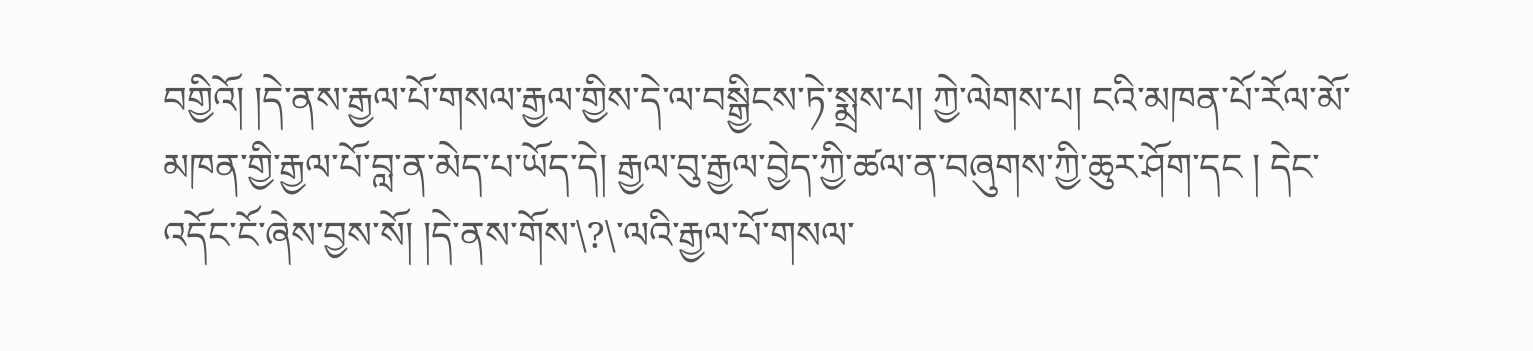བགྱིའོ། །དེ་ནས་རྒྱལ་པོ་གསལ་རྒྱལ་གྱིས་དེ་ལ་བསྒྱིངས་ཏེ་སྨྲས་པ། ཀྱེ་ལེགས་པ། ངའི་མཁན་པོ་རོལ་མོ་མཁན་གྱི་རྒྱལ་པོ་བླ་ན་མེད་པ་ཡོད་དེ། རྒྱལ་བུ་རྒྱལ་བྱེད་ཀྱི་ཚལ་ན་བཞུགས་ཀྱི་ཆུར་ཤོག་དང ། དེང་འདོང་ངོ་ཞེས་བྱས་སོ། །དེ་ནས་གོས་\?\་ལའི་རྒྱལ་པོ་གསལ་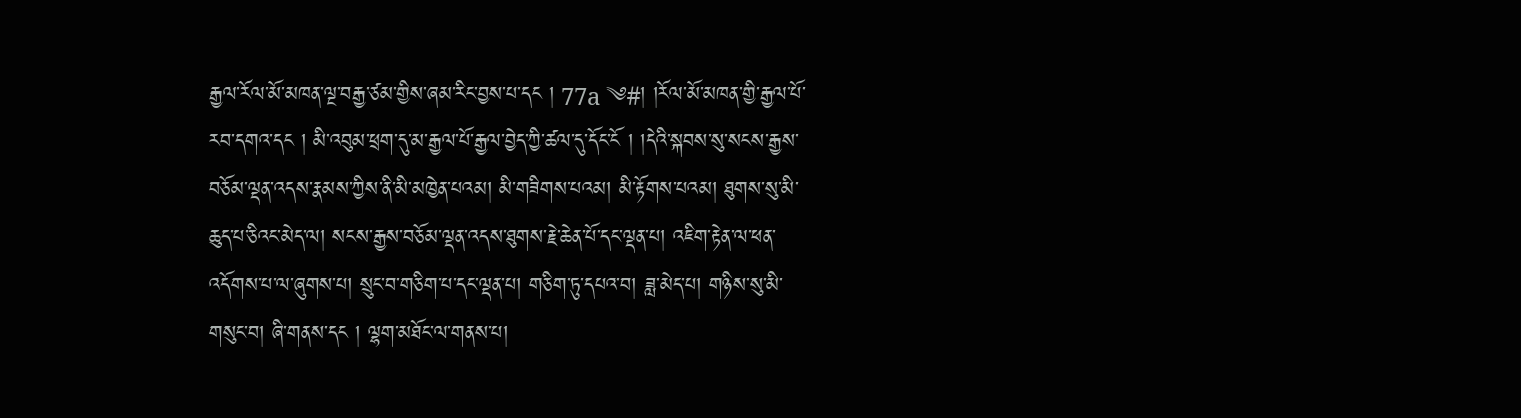རྒྱལ་རོལ་མོ་མཁན་ལྔ་བརྒྱ་ཙམ་གྱིས་ཞམ་རིང་བྱས་པ་དང ། 77a ༄#། །རོལ་མོ་མཁན་གྱི་རྒྱལ་པོ་རབ་དགའ་དང ། མི་འབུམ་ཕྲག་དུ་མ་རྒྱལ་པོ་རྒྱལ་བྱེད་ཀྱི་ཚལ་དུ་དོང་ངོ ། །དེའི་སྐབས་སུ་སངས་རྒྱས་བཅོམ་ལྡན་འདས་རྣམས་ཀྱིས་ནི་མི་མཁྱེན་པའམ། མི་གཟིགས་པའམ། མི་རྟོགས་པའམ། ཐུགས་སུ་མི་ཆུད་པ་ཅིའང་མེད་ལ། སངས་རྒྱས་བཅོམ་ལྡན་འདས་ཐུགས་རྗེ་ཆེན་པོ་དང་ལྡན་པ། འཇིག་རྟེན་ལ་ཕན་འདོགས་པ་ལ་ཞུགས་པ། སྲུང་བ་གཅིག་པ་དང་ལྡན་པ། གཅིག་ཏུ་དཔའ་བ། ཟླ་མེད་པ། གཉིས་སུ་མི་གསུང་བ། ཞི་གནས་དང ། ལྷག་མཐོང་ལ་གནས་པ།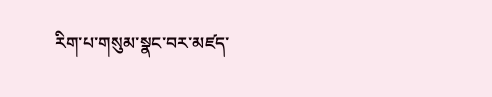རིག་པ་གསུམ་སྣང་བར་མཛད་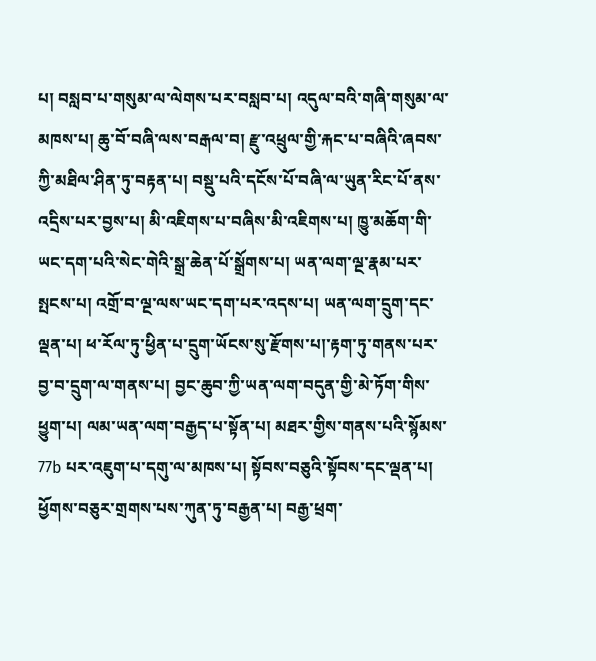པ། བསླབ་པ་གསུམ་ལ་ལེགས་པར་བསླབ་པ། འདུལ་བའི་གཞི་གསུམ་ལ་མཁས་པ། ཆུ་བོ་བཞི་ལས་བརྒལ་བ། རྫུ་འཕྲུལ་གྱི་རྐང་པ་བཞིའི་ཞབས་ཀྱི་མཐིལ་ཤིན་ཏུ་བརྟན་པ། བསྡུ་པའི་དངོས་པོ་བཞི་ལ་ཡུན་རིང་པོ་ནས་འདྲིས་པར་བྱས་པ། མི་འཇིགས་པ་བཞིས་མི་འཇིགས་པ། ཁྱུ་མཆོག་གི་ཡང་དག་པའི་སེང་གེའི་སྒྲ་ཆེན་པོ་སྒྲོགས་པ། ཡན་ལག་ལྔ་རྣམ་པར་སྤངས་པ། འགྲོ་བ་ལྔ་ལས་ཡང་དག་པར་འདས་པ། ཡན་ལག་དྲུག་དང་ལྡན་པ། ཕ་རོལ་ཏུ་ཕྱིན་པ་དྲུག་ཡོངས་སུ་རྫོགས་པ།་རྟག་ཏུ་གནས་པར་བྱ་བ་དྲུག་ལ་གནས་པ། བྱང་ཆུབ་ཀྱི་ཡན་ལག་བདུན་གྱི་མེ་ཏོག་གིས་ཕྱུག་པ། ལམ་ཡན་ལག་བརྒྱད་པ་སྟོན་པ། མཐར་གྱིས་གནས་པའི་སྙོམས་ 77b པར་འཇུག་པ་དགུ་ལ་མཁས་པ། སྟོབས་བཅུའི་སྟོབས་དང་ལྡན་པ། ཕྱོགས་བཅུར་གྲགས་པས་ཀུན་ཏུ་བརྒྱན་པ། བརྒྱ་ཕྲག་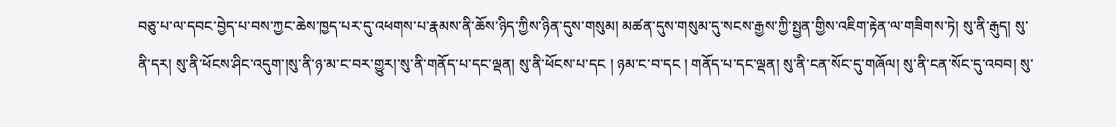བཅུ་པ་ལ་དབང་བྱེད་པ་བས་ཀྱང་ཆེས་ཁྱད་པར་དུ་འཕགས་པ་རྣམས་ནི་ཆོས་ཉིད་ཀྱིས་ཉིན་དུས་གསུམ། མཚན་དུས་གསུམ་དུ་སངས་རྒྱས་ཀྱི་སྤྱན་གྱིས་འཇིག་རྟེན་ལ་གཟིགས་ཏེ། སུ་ནི་རྒུད། སུ་ནི་དར། སུ་ནི་ཕོངས་ཤིང་འདུག་།སུ་ནི་ཉ་མ་ང་བར་གྱུར།་སུ་ནི་གནོད་པ་དང་ལྡན། སུ་ནི་ཕོངས་པ་དང ། ཉམ་ང་བ་དང ། གནོད་པ་དང་ལྡན། སུ་ནི་ངན་སོང་དུ་གཞོལ། སུ་ནི་ངན་སོང་དུ་འབབ། སུ་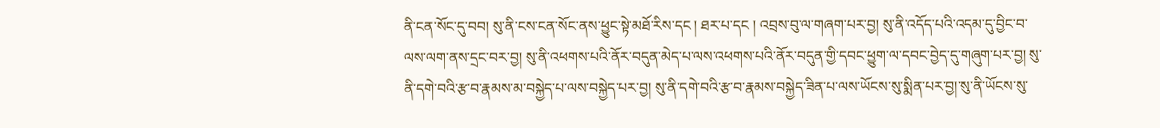ནི་ངན་སོང་དུ་བབ། སུ་ནི་ངས་ངན་སོང་ནས་ཕྱུང་སྟེ་མཐོ་རིས་དང ། ཐར་པ་དང ། འབྲས་བུ་ལ་གཞག་པར་བྱ། སུ་ནི་འདོད་པའི་འདམ་དུ་བྱིང་བ་ལས་ལག་ནས་དྲང་བར་བྱ། སུ་ནི་འཕགས་པའི་ནོར་བདུན་མེད་པ་ལས་འཕགས་པའི་ནོར་བདུན་གྱི་དབང་ཕྱུག་ལ་དབང་བྱེད་དུ་གཞུག་པར་བྱ། སུ་ནི་དགེ་བའི་རྩ་བ་རྣམས་མ་བསྐྱེད་པ་ལས་བསྐྱེད་པར་བྱ། སུ་ནི་དགེ་བའི་རྩ་བ་རྣམས་བསྐྱེད་ཟིན་པ་ལས་ཡོངས་སུ་སྨིན་པར་བྱ།་སུ་ནི་ཡོངས་སུ་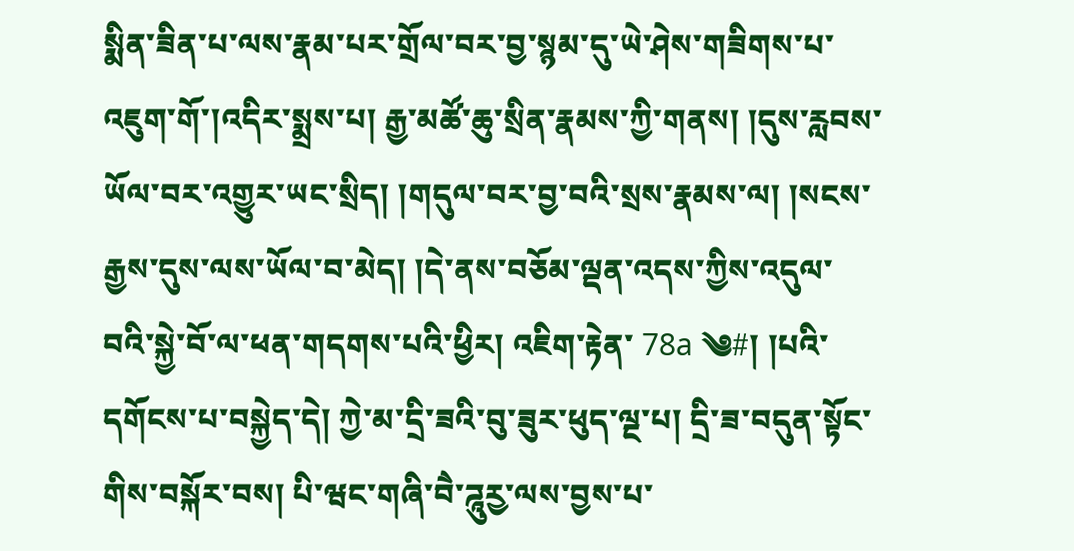སྨིན་ཟིན་པ་ལས་རྣམ་པར་གྲོལ་བར་བྱ་སྙམ་དུ་ཡེ་ཤེས་གཟིགས་པ་འཇུག་གོ་།འདིར་སྨྲས་པ། རྒྱ་མཚོ་ཆུ་སྲིན་རྣམས་ཀྱི་གནས། །དུས་རླབས་ཡོལ་བར་འགྱུར་ཡང་སྲིད། །གདུལ་བར་བྱ་བའི་སྲས་རྣམས་ལ། །སངས་རྒྱས་དུས་ལས་ཡོལ་བ་མེད། །དེ་ནས་བཅོམ་ལྡན་འདས་ཀྱིས་འདུལ་བའི་སྐྱེ་བོ་ལ་ཕན་གདགས་པའི་ཕྱིར། འཇིག་རྟེན་ 78a ༄#། །པའི་དགོངས་པ་བསྐྱེད་དེ། ཀྱེ་མ་དྲི་ཟའི་བུ་ཟུར་ཕུད་ལྔ་པ། དྲི་ཟ་བདུན་སྟོང་གིས་བསྐོར་བས། པི་ཝང་གཞི་བཻ་ཌཱུརྱ་ལས་བྱས་པ་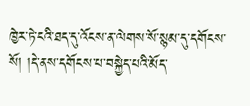ཁྱེར་ཏེ་ངའི་ཐད་དུ་འོངས་ན་ལེགས་སོ་སྙམ་དུ་དགོངས་སོ། །དེ་ནས་དགོངས་པ་བསྐྱེད་པའི་མོད་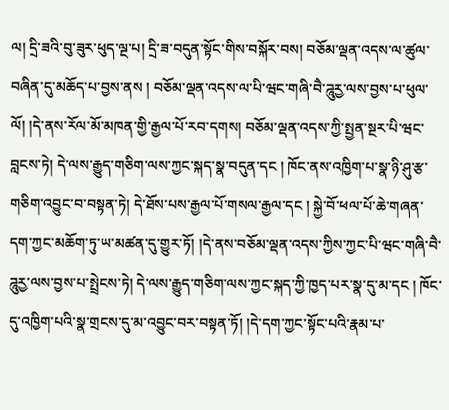ལ། དྲི་ཟའི་བུ་ཟུར་ཕུད་ལྔ་པ། དྲི་ཟ་བདུན་སྟོང་གིས་བསྐོར་བས། བཅོམ་ལྡན་འདས་ལ་ཚུལ་བཞིན་དུ་མཆོད་པ་བྱས་ནས ། བཅོམ་ལྡན་འདས་ལ་པི་ཝང་གཞི་བཻ་ཌཱུརྱ་ལས་བྱས་པ་ཕུལ་ལོ། །དེ་ནས་རོལ་མོ་མཁན་གྱི་རྒྱལ་པོ་རབ་དགས། བཅོམ་ལྡན་འདས་ཀྱི་སྤྱན་སྔར་པི་ཝང་བླངས་ཏེ། དེ་ལས་རྒྱུད་གཅིག་ལས་ཀྱང་སྐད་སྣ་བདུན་དང ། ཁོང་ནས་འཁྱིག་པ་སྣ་ཉི་ཤུ་རྩ་གཅིག་འབྱུང་བ་བསྟན་ཏེ། དེ་ཐོས་པས་རྒྱལ་པོ་གསལ་རྒྱལ་དང ། སྐྱེ་བོ་ཕལ་པོ་ཆེ་གཞན་དག་ཀྱང་མཆོག་ཏུ་ཡ་མཚན་དུ་གྱུར་ཏོ། །དེ་ནས་བཅོམ་ལྡན་འདས་ཀྱིས་ཀྱང་པི་ཝང་གཞི་བཻ་ཌཱུརྱ་ལས་བྱས་པ་སྤྲེངས་ཏེ། དེ་ལས་རྒྱུད་གཅིག་ལས་ཀྱང་སྐད་ཀྱི་ཁྱད་པར་སྣ་དུ་མ་དང ། ཁོང་དུ་འཁྱིག་པའི་སྣ་གྲངས་དུ་མ་འབྱུང་བར་བསྟན་ཏོ། །དེ་དག་ཀྱང་སྟོང་པའི་རྣམ་པ་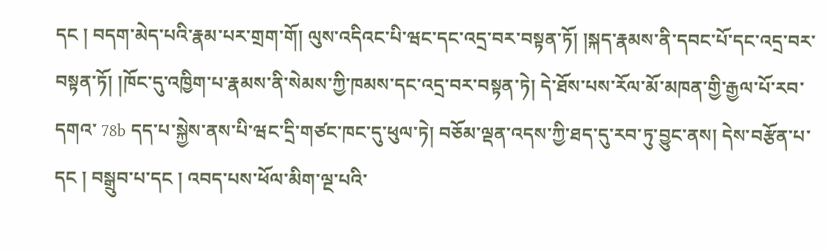དང ། བདག་མེད་པའི་རྣམ་པར་གྲག་གོ། ལུས་འདིའང་པི་ཝང་དང་འདྲ་བར་བསྟན་ཏོ། །སྐད་རྣམས་ནི་དབང་པོ་དང་འདྲ་བར་བསྟན་ཏོ། །ཁོང་དུ་འཁྱིག་པ་རྣམས་ནི་སེམས་ཀྱི་ཁམས་དང་འདྲ་བར་བསྟན་ཏེ། དེ་ཐོས་པས་རོལ་མོ་མཁན་གྱི་རྒྱལ་པོ་རབ་དགའ་ 78b དད་པ་སྐྱེས་ནས་པི་ཝང་དྲི་གཙང་ཁང་དུ་ཕུལ་ཏེ། བཅོམ་ལྡན་འདས་ཀྱི་ཐད་དུ་རབ་ཏུ་བྱུང་ནས། དེས་བརྩོན་པ་དང ། བསྒྲུབ་པ་དང ། འབད་པས་ཕོལ་མིག་ལྔ་པའི་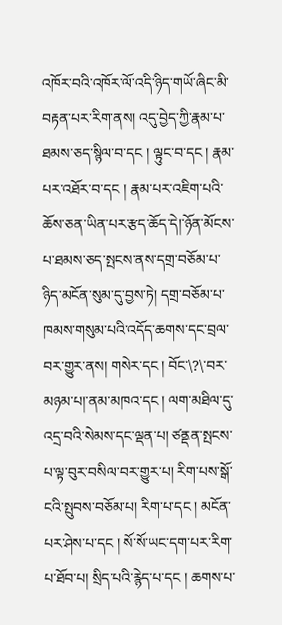འཁོར་བའི་འཁོར་ལོ་འདི་ཉིད་གཡོ་ཞིང་མི་བརྟན་པར་རིག་ནས། འདུ་བྱེད་ཀྱི་རྣམ་པ་ཐམས་ཅད་སྙིལ་བ་དང ། ལྟུང་བ་དང ། རྣམ་པར་འཐོར་བ་དང ། རྣམ་པར་འཇིག་པའི་ཆོས་ཅན་ཡིན་པར་རྩད་ཆོད་དེ།་ཉོན་མོངས་པ་ཐམས་ཅད་སྤངས་ནས་དགྲ་བཅོམ་པ་ཉིད་མངོན་སུམ་དུ་བྱས་ཏེ། དགྲ་བཅོམ་པ་ཁམས་གསུམ་པའི་འདོད་ཆགས་དང་བྲལ་བར་གྱུར་ནས། གསེར་དང ། བོང་\?\་བར་མཉམ་པ།་ནམ་མཁའ་དང ། ལག་མཐིལ་དུ་འདྲ་བའི་སེམས་དང་ལྡན་པ། ཙནྡན་སྤངས་པ་ལྟ་བུར་བསིལ་བར་གྱུར་པ། རིག་པས་སྒོ་ངའི་སྤུབས་བཅོམ་པ། རིག་པ་དང ། མངོན་པར་ཤེས་པ་དང ། སོ་སོ་ཡང་དག་པར་རིག་པ་ཐོབ་པ། སྲིད་པའི་རྙེད་པ་དང ། ཆགས་པ་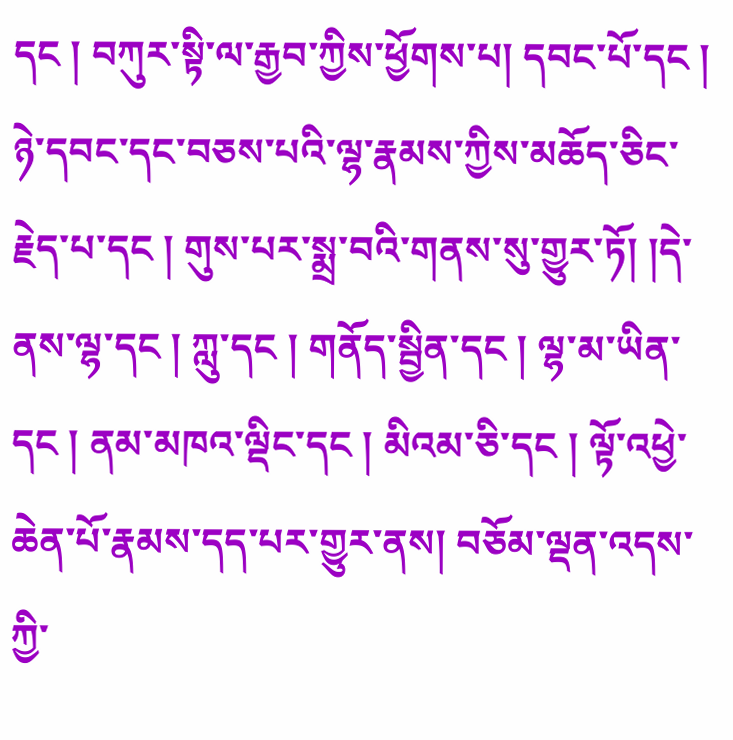དང ། བཀུར་སྟི་ལ་རྒྱབ་ཀྱིས་ཕྱོགས་པ། དབང་པོ་དང ། ཉེ་དབང་དང་བཅས་པའི་ལྷ་རྣམས་ཀྱིས་མཆོད་ཅིང་རྗེད་པ་དང ། གུས་པར་སྨྲ་བའི་གནས་སུ་གྱུར་ཏོ། །དེ་ནས་ལྷ་དང ། ཀླུ་དང ། གནོད་སྦྱིན་དང ། ལྷ་མ་ཡིན་དང ། ནམ་མཁའ་ལྡིང་དང ། མིའམ་ཅི་དང ། ལྟོ་འཕྱེ་ཆེན་པོ་རྣམས་དད་པར་གྱུར་ནས། བཅོམ་ལྡན་འདས་ཀྱི་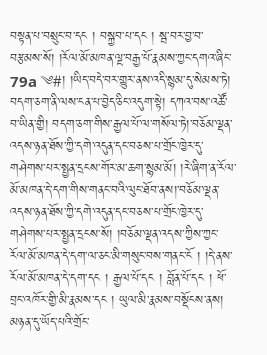བསྟན་པ་བསྲུང་བ་དང ། བསྐྱབ་པ་དང ། སྦ་བར་བྱ་བ་བརྩམས་སོ། །རོལ་མོ་མཁན་ལྔ་བརྒྱ་པོ་རྣམས་ཀྱང་དགའ་ཞིང་ 79a ༄#། །ཡིད་བདེ་བར་གྱུར་ནས་འདི་སྙམ་དུ་སེམས་ཏེ། བདག་ཅག་ནི་ལས་ངན་པ་བྱེད་ཅིང་འདུག་སྟེ། དཀའ་བས་འཚོ་བ་ཡིན་གྱི། བདག་ཅག་གིས་རྒྱལ་པོ་ལ་གསོལ་ཏེ།་བཅོམ་ལྡན་འདས་ཉན་ཐོས་ཀྱི་དགེ་འདུན་དང་བཅས་པ་གྲོང་ཁྱེར་དུ་གཤེགས་པར་སྤྱན་དྲངས་གོར་མ་ཆག་སྙམ་མོ། །རེ་ཞིག་ན་རོལ་མོ་མཁན་དེ་དག་གིས་གནང་བའི་ལུང་ཐོབ་ནས།་བཅོམ་ལྡན་འདས་ཉན་ཐོས་ཀྱི་དགེ་འདུན་དང་བཅས་པ་གྲོང་ཁྱེར་དུ་གཤེགས་པར་སྤྱན་དྲངས་སོ། །བཅོམ་ལྡན་འདས་ཀྱིས་ཀྱང་རོལ་མོ་མཁན་དེ་དག་ལ་ཅང་མི་གསུང་བས་གནང་ངོ ། །དེ་ནས་རོལ་མོ་མཁན་དེ་དག་དང ། རྒྱལ་པོ་དང ། བློན་པོ་དང ། ཕོ་བྲང་འཁོར་གྱི་མི་རྣམས་དང ། ཡུལ་མི་རྣམས་བསྡོངས་ནས། མཉན་དུ་ཡོད་པའི་གྲོང་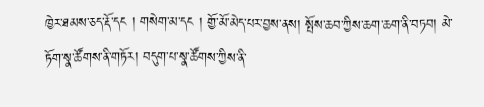ཁྱེར་ཐམས་ཅད་རྡོ་དང ། གསེག་མ་དང ། གྱོ་མོ་མེད་པར་བྱས་ནས། སྤོས་ཆབ་ཀྱིས་ཆག་ཆག་ནི་བཏབ། མེ་ཏོག་སྣ་ཚོགས་ནི་གཏོར། བདུག་པ་སྣ་ཚོགས་ཀྱིས་ནི་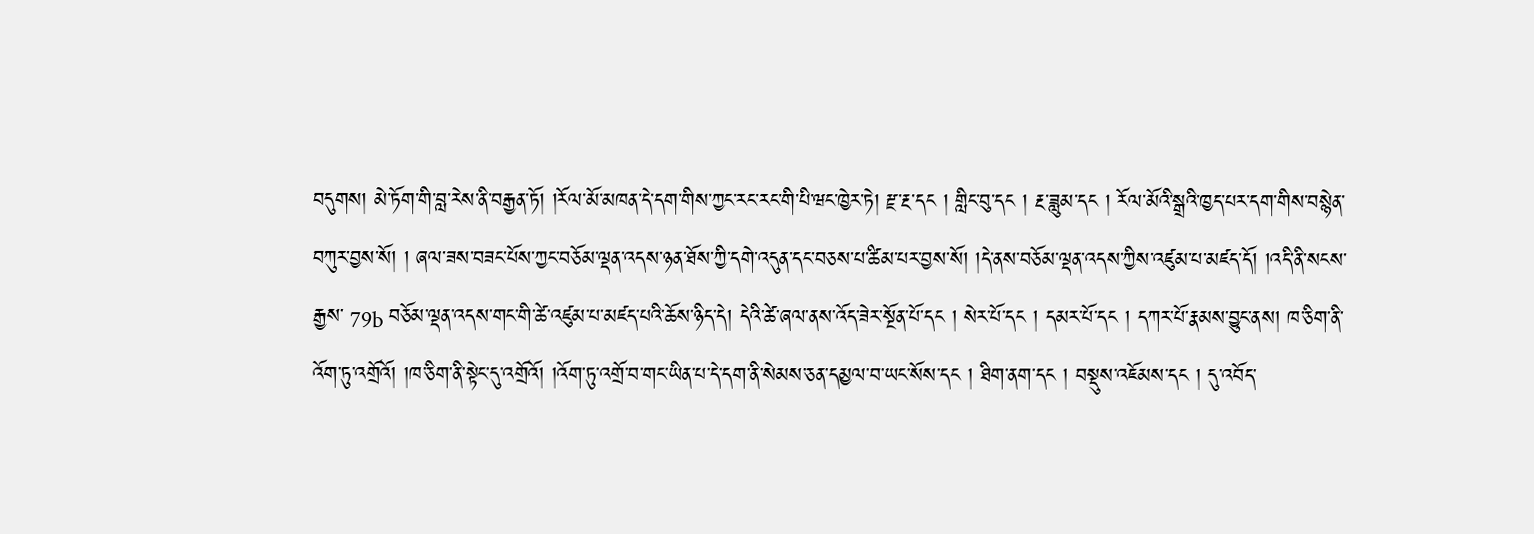བདུགས། མེ་ཏོག་གི་བླ་རེས་ནི་བརྒྱན་ཏོ། །རོལ་མོ་མཁན་དེ་དག་གིས་ཀྱང་རང་རང་གི་པི་ཝང་ཁྱེར་ཏེ། རྫ་རྔ་དང ། གླིང་བུ་དང ། རྔ་ཟླུམ་དང ། རོལ་མོའི་སྒྲའི་ཁྱད་པར་དག་གིས་བསྙེན་བཀུར་བྱས་སོ། ། ཞལ་ཟས་བཟང་པོས་ཀྱང་བཅོམ་ལྡན་འདས་ཉན་ཐོས་ཀྱི་དགེ་འདུན་དང་བཅས་པ་ཚིམ་པར་བྱས་སོ། །དེ་ནས་བཅོམ་ལྡན་འདས་ཀྱིས་འཛུམ་པ་མཛད་དོ། །འདི་ནི་སངས་རྒྱས་ 79b བཅོམ་ལྡན་འདས་གང་གི་ཚེ་འཛུམ་པ་མཛད་པའི་ཆོས་ཉིད་དེ། དེའི་ཚེ་ཞལ་ནས་འོད་ཟེར་སྔོན་པོ་དང ། སེར་པོ་དང ། དམར་པོ་དང ། དཀར་པོ་རྣམས་བྱུང་ནས། ཁ་ཅིག་ནི་འོག་ཏུ་འགྲོའོ། །ཁ་ཅིག་ནི་སྟེང་དུ་འགྲོའོ། །འོག་ཏུ་འགྲོ་བ་གང་ཡིན་པ་དེ་དག་ནི་སེམས་ཅན་དམྱལ་བ་ཡང་སོས་དང ། ཐིག་ནག་དང ། བསྡུས་འཇོམས་དང ། དུ་འབོད་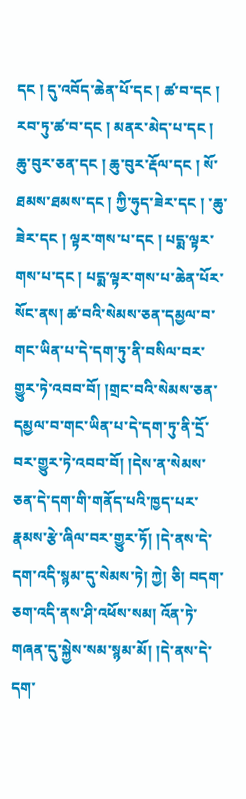དང ། དུ་འབོད་ཆེན་པོ་དང ། ཚ་བ་དང ། རབ་ཏུ་ཚ་བ་དང ། མནར་མེད་པ་དང ། ཆུ་བུར་ཅན་དང ། ཆུ་བུར་རྡོལ་དང ། སོ་ཐམས་ཐམས་དང ། ཀྱི་ཧུད་ཟེར་དང ། ་ཆུ་ཟེར་དང ། ལྟར་གས་པ་དང ། པདྨ་ལྟར་གས་པ་དང ། པདྨ་ལྟར་གས་པ་ཆེན་པོར་སོང་ནས། ཚ་བའི་སེམས་ཅན་དམྱལ་བ་གང་ཡིན་པ་དེ་དག་ཏུ་ནི་བསིལ་བར་གྱུར་ཏེ་འབབ་བོ། །གྲང་བའི་སེམས་ཅན་དམྱལ་བ་གང་ཡིན་པ་དེ་དག་ཏུ་ནི་དྲོ་བར་གྱུར་ཏེ་འབབ་བོ། །དེས་ན་སེམས་ཅན་དེ་དག་གི་གནོད་པའི་ཁྱད་པར་རྣམས་རྩེ་ཞིལ་བར་གྱུར་ཏོ། །དེ་ནས་དེ་དག་འདི་སྙམ་དུ་སེམས་ཏེ། ཀྱེ། ཅི། བདག་ཅག་འདི་ནས་ཤི་འཕོས་སམ། འོན་ཏེ་གཞན་དུ་སྐྱེས་སམ་སྙམ་མོ། །དེ་ནས་དེ་དག་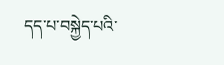དད་པ་བསྐྱེད་པའི་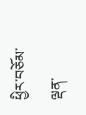ཕྱིར་བཅོམ་ལྡན་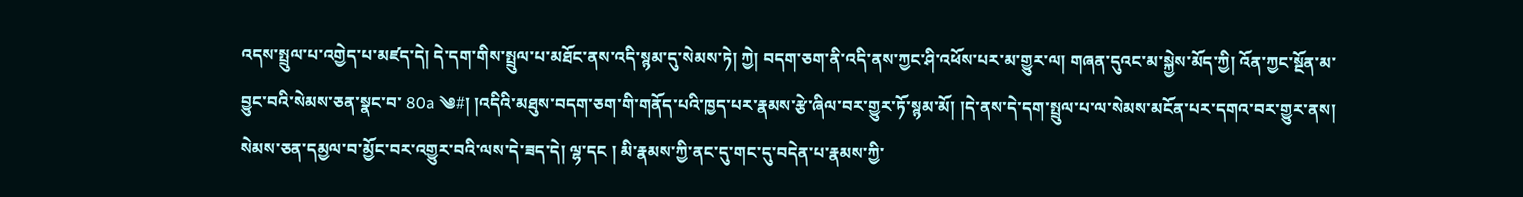འདས་སྤྲུལ་པ་འགྱེད་པ་མཛད་དེ། དེ་དག་གིས་སྤྲུལ་པ་མཐོང་ནས་འདི་སྙམ་དུ་སེམས་ཏེ། ཀྱེ། བདག་ཅག་ནི་འདི་ནས་ཀྱང་ཤི་འཕོས་པར་མ་གྱུར་ལ། གཞན་དུའང་མ་སྐྱེས་མོད་ཀྱི། འོན་ཀྱང་སྔོན་མ་བྱུང་བའི་སེམས་ཅན་སྣང་བ་ 80a ༄#། །འདིའི་མཐུས་བདག་ཅག་གི་གནོད་པའི་ཁྱད་པར་རྣམས་རྩེ་ཞིལ་བར་གྱུར་ཏོ་སྙམ་མོ། །དེ་ནས་དེ་དག་སྤྲུལ་པ་ལ་སེམས་མངོན་པར་དགའ་བར་གྱུར་ནས། སེམས་ཅན་དམྱལ་བ་མྱོང་བར་འགྱུར་བའི་ལས་དེ་ཟད་དེ། ལྷ་དང ། མི་རྣམས་ཀྱི་ནང་དུ་གང་དུ་བདེན་པ་རྣམས་ཀྱི་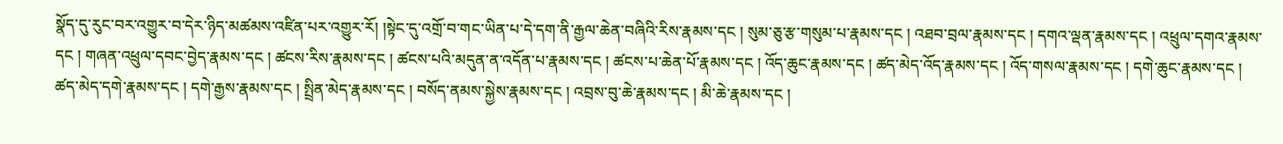སྣོད་དུ་རུང་བར་འགྱུར་བ་དེར་ཉིད་མཚམས་འཛིན་པར་འགྱུར་རོ། །སྟེང་དུ་འགྲོ་བ་གང་ཡིན་པ་དེ་དག་ནི་རྒྱལ་ཆེན་བཞིའི་རིས་རྣམས་དང ། སུམ་ཅུ་རྩ་གསུམ་པ་རྣམས་དང ། འཐབ་བྲལ་རྣམས་དང ། དགའ་ལྡན་རྣམས་དང ། འཕྲུལ་དགའ་རྣམས་དང ། གཞན་འཕྲུལ་དབང་བྱེད་རྣམས་དང ། ཚངས་རིས་རྣམས་དང ། ཚངས་པའི་མདུན་ན་འདོན་པ་རྣམས་དང ། ཚངས་པ་ཆེན་པོ་རྣམས་དང ། འོད་ཆུང་རྣམས་དང ། ཚད་མེད་འོད་རྣམས་དང ། འོད་གསལ་རྣམས་དང ། དགེ་ཆུང་རྣམས་དང ། ཚད་མེད་དགེ་རྣམས་དང ། དགེ་རྒྱས་རྣམས་དང ། སྤྲིན་མེད་རྣམས་དང ། བསོད་ནམས་སྐྱེས་རྣམས་དང ། འབྲས་བུ་ཆེ་རྣམས་དང ། མི་ཆེ་རྣམས་དང །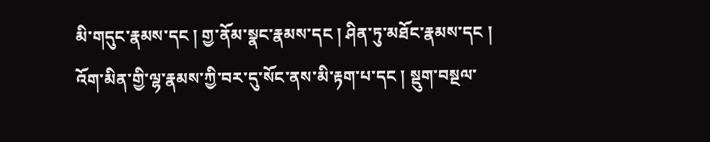མི་གདུང་རྣམས་དང ། གྱ་ནོམ་སྣང་རྣམས་དང ། ཤིན་ཏུ་མཐོང་རྣམས་དང ། འོག་མིན་གྱི་ལྷ་རྣམས་ཀྱི་བར་དུ་སོང་ནས་མི་རྟག་པ་དང ། སྡུག་བསྔལ་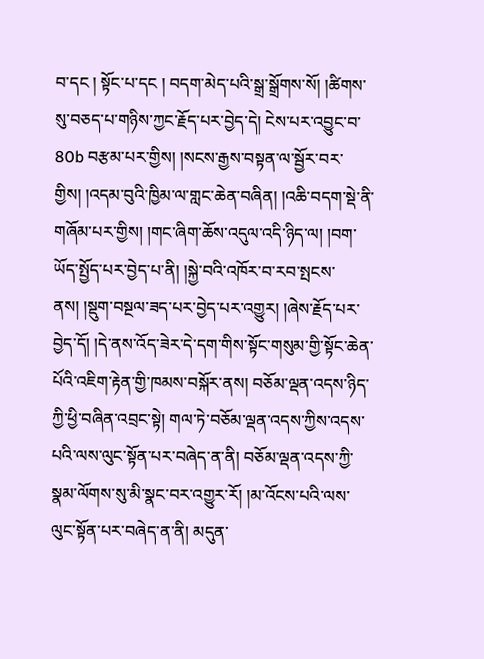བ་དང ། སྟོང་པ་དང ། བདག་མེད་པའི་སྒྲ་སྒྲོགས་སོ། །ཚིགས་སུ་བཅད་པ་གཉིས་ཀྱང་རྗོད་པར་བྱེད་དེ། ངེས་པར་འབྱུང་བ་ 80b བརྩམ་པར་གྱིས། །སངས་རྒྱས་བསྟན་ལ་སྦྱོར་བར་གྱིས། །འདམ་བུའི་ཁྱིམ་ལ་གླང་ཆེན་བཞིན། །འཆི་བདག་སྡེ་ནི་གཞོམ་པར་གྱིས། །གང་ཞིག་ཆོས་འདུལ་འདི་ཉིད་ལ། །བག་ཡོད་སྤྱོད་པར་བྱེད་པ་ནི། །སྐྱེ་བའི་འཁོར་བ་རབ་སྤངས་ནས། །སྡུག་བསྔལ་ཟད་པར་བྱེད་པར་འགྱུར། །ཞེས་རྗོད་པར་བྱེད་དོ། །དེ་ནས་འོད་ཟེར་དེ་དག་གིས་སྟོང་གསུམ་གྱི་སྟོང་ཆེན་པོའི་འཇིག་རྟེན་གྱི་ཁམས་བསྐོར་ནས། བཅོམ་ལྡན་འདས་ཉིད་ཀྱི་ཕྱི་བཞིན་འབྲང་སྟེ། གལ་ཏེ་བཅོམ་ལྡན་འདས་ཀྱིས་འདས་པའི་ལས་ལུང་སྟོན་པར་བཞེད་ན་ནི། བཅོམ་ལྡན་འདས་ཀྱི་སྣམ་ལོགས་སུ་མི་སྣང་བར་འགྱུར་རོ། །མ་འོངས་པའི་ལས་ལུང་སྟོན་པར་བཞེད་ན་ནི། མདུན་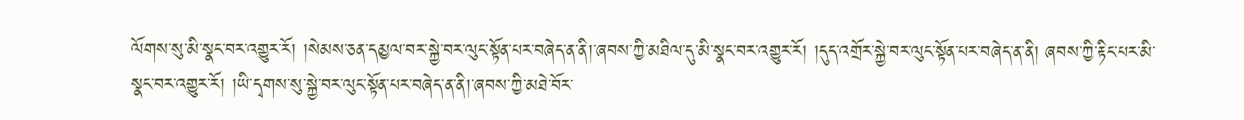ལོགས་སུ་མི་སྣང་བར་འགྱུར་རོ། །སེམས་ཅན་དམྱལ་བར་སྐྱེ་བར་ལུང་སྟོན་པར་བཞེད་ན་ནི།་ཞབས་ཀྱི་མཐིལ་དུ་མི་སྣང་བར་འགྱུར་རོ། །དུད་འགྲོར་སྐྱེ་བར་ལུང་སྟོན་པར་བཞེད་ན་ནི། ཞབས་ཀྱི་རྟིང་པར་མི་སྣང་བར་འགྱུར་རོ། །ཡི་དྭགས་སུ་སྐྱེ་བར་ལུང་སྟོན་པར་བཞེད་ན་ནི།་ཞབས་ཀྱི་མཐེ་བོར་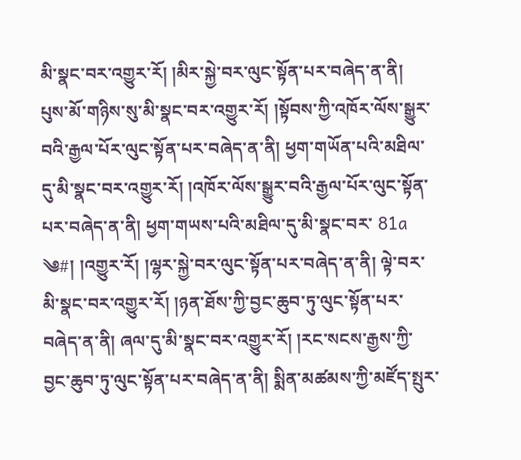མི་སྣང་བར་འགྱུར་རོ། །མིར་སྐྱེ་བར་ལུང་སྟོན་པར་བཞེད་ན་ནི། པུས་མོ་གཉིས་སུ་མི་སྣང་བར་འགྱུར་རོ། །སྟོབས་ཀྱི་འཁོར་ལོས་སྒྱུར་བའི་རྒྱལ་པོར་ལུང་སྟོན་པར་བཞེད་ན་ནི། ཕྱག་གཡོན་པའི་མཐིལ་དུ་མི་སྣང་བར་འགྱུར་རོ། །འཁོར་ལོས་སྒྱུར་བའི་རྒྱལ་པོར་ལུང་སྟོན་པར་བཞེད་ན་ནི། ཕྱག་གཡས་པའི་མཐིལ་དུ་མི་སྣང་བར་ 81a ༄#། །འགྱུར་རོ། །ལྷར་སྐྱེ་བར་ལུང་སྟོན་པར་བཞེད་ན་ནི། ལྟེ་བར་མི་སྣང་བར་འགྱུར་རོ། །ཉན་ཐོས་ཀྱི་བྱང་ཆུབ་ཏུ་ལུང་སྟོན་པར་བཞེད་ན་ནི། ཞལ་དུ་མི་སྣང་བར་འགྱུར་རོ། །རང་སངས་རྒྱས་ཀྱི་བྱང་ཆུབ་ཏུ་ལུང་སྟོན་པར་བཞེད་ན་ནི། སྨིན་མཚམས་ཀྱི་མཛོད་སྤུར་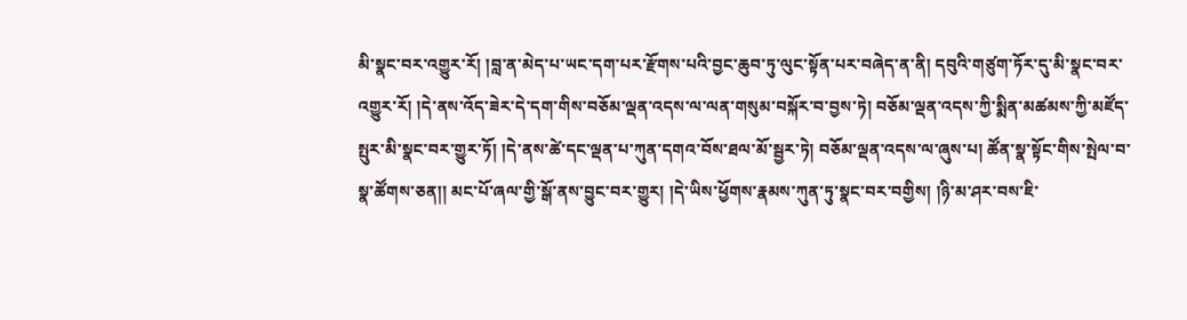མི་སྣང་བར་འགྱུར་རོ། །བླ་ན་མེད་པ་ཡང་དག་པར་རྫོགས་པའི་བྱང་ཆུབ་ཏུ་ལུང་སྟོན་པར་བཞེད་ན་ནི། དབུའི་གཙུག་ཏོར་དུ་མི་སྣང་བར་འགྱུར་རོ། །དེ་ནས་འོད་ཟེར་དེ་དག་གིས་བཅོམ་ལྡན་འདས་ལ་ལན་གསུམ་བསྐོར་བ་བྱས་ཏེ། བཅོམ་ལྡན་འདས་ཀྱི་སྨིན་མཚམས་ཀྱི་མཛོད་སྤུར་མི་སྣང་བར་གྱུར་ཏོ། །དེ་ནས་ཚེ་དང་ལྡན་པ་ཀུན་དགའ་བོས་ཐལ་མོ་སྦྱར་ཏེ། བཅོམ་ལྡན་འདས་ལ་ཞུས་པ། ཚོན་སྣ་སྟོང་གིས་སྤེལ་བ་སྣ་ཚོགས་ཅན།། མང་པོ་ཞལ་གྱི་སྒོ་ནས་བྱུང་བར་གྱུར། །དེ་ཡིས་ཕྱོགས་རྣམས་ཀུན་ཏུ་སྣང་བར་བགྱིས། །ཉི་མ་ཤར་བས་ཇི་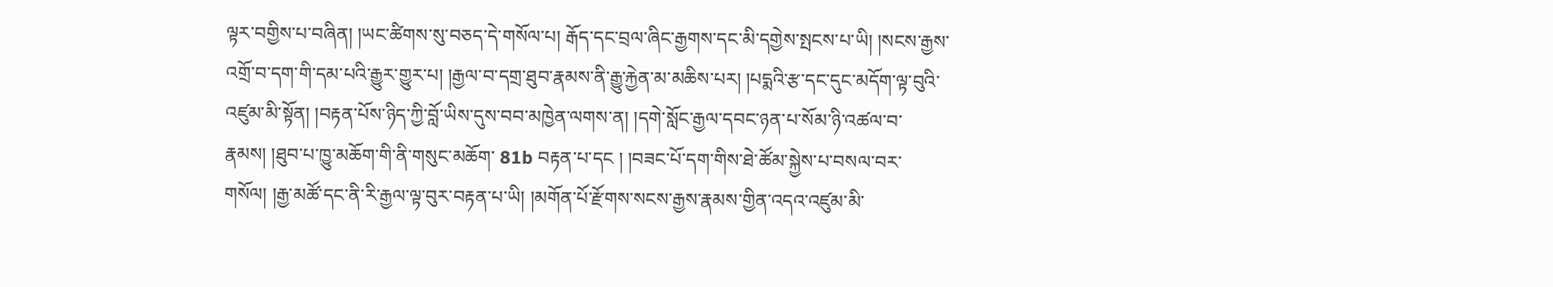ལྟར་བགྱིས་པ་བཞིན། །ཡང་ཚིགས་སུ་བཅད་དེ་གསོལ་པ། རྒོད་དང་བྲལ་ཞིང་རྒྱགས་དང་མི་དགྱེས་སྤངས་པ་ཡི། །སངས་རྒྱས་འགྲོ་བ་དག་གི་དམ་པའི་རྒྱུར་གྱུར་པ། །རྒྱལ་བ་དགྲ་ཐུབ་རྣམས་ནི་རྒྱུ་རྐྱེན་མ་མཆིས་པར། །པདྨའི་རྩ་དང་དུང་མདོག་ལྟ་བུའི་འཛུམ་མི་སྟོན། །བརྟན་པོས་ཉིད་ཀྱི་བློ་ཡིས་དུས་བབ་མཁྱེན་ལགས་ན། །དགེ་སློང་རྒྱལ་དབང་ཉན་པ་སོམ་ཉི་འཚལ་བ་རྣམས། །ཐུབ་པ་ཁྱུ་མཆོག་གི་ནི་གསུང་མཆོག་ 81b བརྟན་པ་དང ། །བཟང་པོ་དག་གིས་ཐེ་ཚོམ་སྐྱེས་པ་བསལ་བར་གསོལ། །རྒྱ་མཚོ་དང་ནི་རི་རྒྱལ་ལྟ་བུར་བརྟན་པ་ཡི། །མགོན་པོ་རྫོགས་སངས་རྒྱས་རྣམས་གྱིན་འདའ་འཛུམ་མི་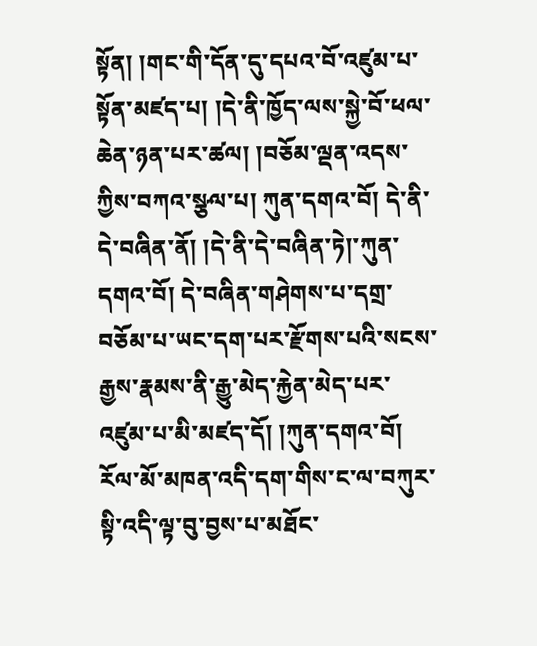སྟོན། །གང་གི་དོན་དུ་དཔའ་བོ་འཛུམ་པ་སྟོན་མཛད་པ། །དེ་ནི་ཁྱོད་ལས་སྐྱེ་བོ་ཕལ་ཆེན་ཉན་པར་ཚལ། །བཅོམ་ལྡན་འདས་ཀྱིས་བཀའ་སྩལ་པ། ཀུན་དགའ་བོ། དེ་ནི་དེ་བཞིན་ནོ། །དེ་ནི་དེ་བཞིན་ཏེ།་ཀུན་དགའ་བོ། དེ་བཞིན་གཤེགས་པ་དགྲ་བཅོམ་པ་ཡང་དག་པར་རྫོགས་པའི་སངས་རྒྱས་རྣམས་ནི་རྒྱུ་མེད་རྐྱེན་མེད་པར་འཛུམ་པ་མི་མཛད་དོ། །ཀུན་དགའ་བོ། རོལ་མོ་མཁན་འདི་དག་གིས་ང་ལ་བཀུར་སྟི་འདི་ལྟ་བུ་བྱས་པ་མཐོང་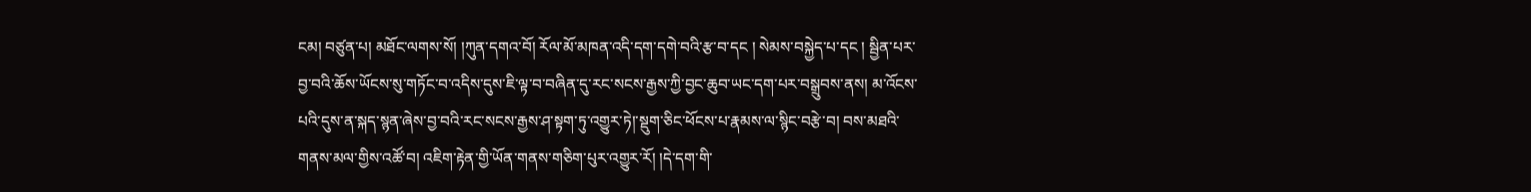ངམ། བཙུན་པ། མཐོང་ལགས་སོ། །ཀུན་དགའ་བོ། རོལ་མོ་མཁན་འདི་དག་དགེ་བའི་རྩ་བ་དང ། སེམས་བསྐྱེད་པ་དང ། སྦྱིན་པར་བྱ་བའི་ཆོས་ཡོངས་སུ་གཏོང་བ་འདིས་དུས་ཇི་ལྟ་བ་བཞིན་དུ་རང་སངས་རྒྱས་ཀྱི་བྱང་ཆུབ་ཡང་དག་པར་བསྒྲུབས་ནས། མ་འོངས་པའི་དུས་ན་སྐད་སྙན་ཞེས་བྱ་བའི་རང་སངས་རྒྱས་ཤ་སྟག་ཏུ་འགྱུར་ཏེ།་སྡུག་ཅིང་ཕོངས་པ་རྣམས་ལ་སྙིང་བརྩེ་བ། བས་མཐའི་གནས་མལ་གྱིས་འཚོ་བ། འཇིག་རྟེན་གྱི་ཡོན་གནས་གཅིག་པུར་འགྱུར་རོ། །དེ་དག་གི་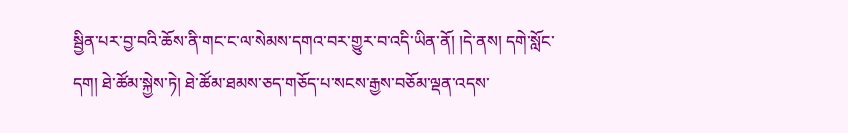སྦྱིན་པར་བྱ་བའི་ཆོས་ནི་གང་ང་ལ་སེམས་དགའ་བར་གྱུར་བ་འདི་ཡིན་ནོ། །དེ་ནས། དགེ་སློང་དག། ཐེ་ཚོམ་སྐྱེས་ཏེ། ཐེ་ཚོམ་ཐམས་ཅད་གཅོད་པ་སངས་རྒྱས་བཅོམ་ལྡན་འདས་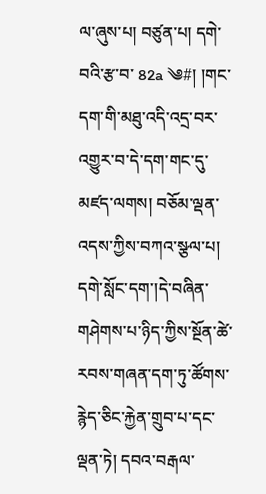ལ་ཞུས་པ། བཙུན་པ། དགེ་བའི་རྩ་བ་ 82a ༄#། །གང་དག་གི་མཐུ་འདི་འདྲ་བར་འགྱུར་བ་དེ་དག་གང་དུ་མཛད་ལགས། བཅོམ་ལྡན་འདས་ཀྱིས་བཀའ་སྩལ་པ། དགེ་སློང་དག་།དེ་བཞིན་གཤེགས་པ་ཉིད་ཀྱིས་སྔོན་ཚེ་རབས་གཞན་དག་ཏུ་ཚོགས་རྙེད་ཅིང་རྐྱེན་གྲུབ་པ་དང་ལྡན་ཏེ། དབའ་བརྒལ་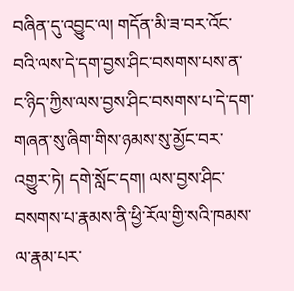བཞིན་དུ་འབྱུང་ལ། གདོན་མི་ཟ་བར་འོང་བའི་ལས་དེ་དག་བྱས་ཤིང་བསགས་པས་ན་ང་ཉིད་ཀྱིས་ལས་བྱས་ཤིང་བསགས་པ་དེ་དག་གཞན་སུ་ཞིག་གིས་ཉམས་སུ་མྱོང་བར་འགྱུར་ཏེ། དགེ་སློང་དག། ལས་བྱས་ཤིང་བསགས་པ་རྣམས་ནི་ཕྱི་རོལ་གྱི་སའི་ཁམས་ལ་རྣམ་པར་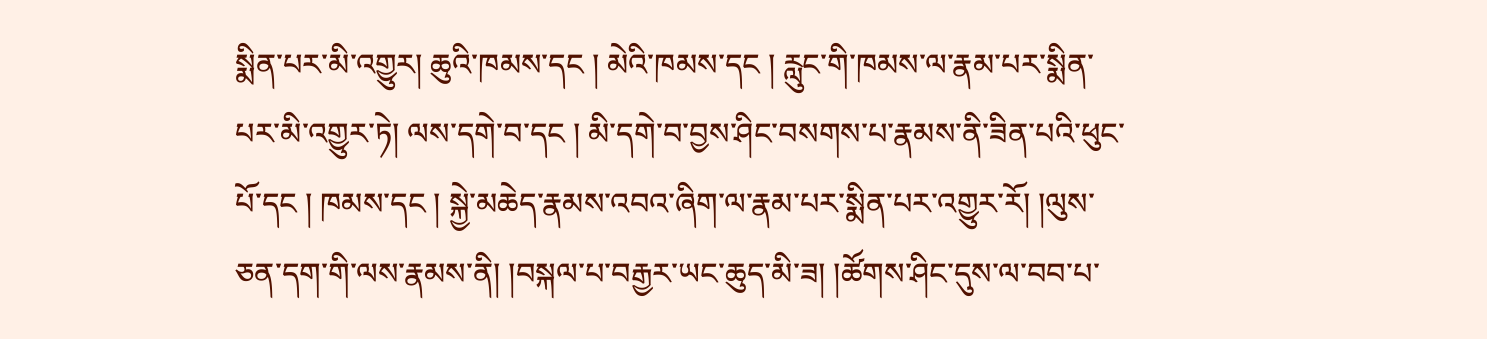སྨིན་པར་མི་འགྱུར། ཆུའི་ཁམས་དང ། མེའི་ཁམས་དང ། རླུང་གི་ཁམས་ལ་རྣམ་པར་སྨིན་པར་མི་འགྱུར་ཏེ། ལས་དགེ་བ་དང ། མི་དགེ་བ་བྱས་ཤིང་བསགས་པ་རྣམས་ནི་ཟིན་པའི་ཕུང་པོ་དང ། ཁམས་དང ། སྐྱེ་མཆེད་རྣམས་འབའ་ཞིག་ལ་རྣམ་པར་སྨིན་པར་འགྱུར་རོ། །ལུས་ཅན་དག་གི་ལས་རྣམས་ནི། །བསྐལ་པ་བརྒྱར་ཡང་ཆུད་མི་ཟ། །ཚོགས་ཤིང་དུས་ལ་བབ་པ་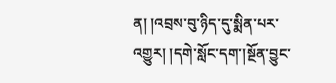ན། །འབྲས་བུ་ཉིད་དུ་སྨིན་པར་འགྱུར། །དགེ་སློང་དག་།སྔོན་བྱུང་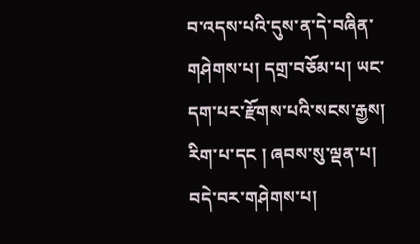བ་འདས་པའི་དུས་ན་དེ་བཞིན་གཤེགས་པ། དགྲ་བཅོམ་པ། ཡང་དག་པར་རྫོགས་པའི་སངས་རྒྱས། རིག་པ་དང ། ཞབས་སུ་ལྡན་པ། བདེ་བར་གཤེགས་པ།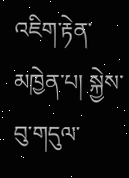འཇིག་རྟེན་མཁྱེན་པ། སྐྱེས་བུ་གདུལ་